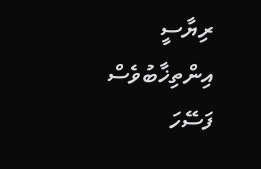ރިޔާސީ އިންތިޚާބުވެސް ފަސޭހަ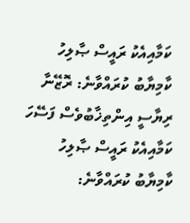ކަމާއިއެކު ރައީސް ޞާލިހު ކާމިޔާބު ކުރައްވާނެ: ރޮޒޭނާ
ރިޔާސީ އިންތިޚާބުވެސް ފަސޭހަ ކަމާއިއެކު ރައީސް ޞާލިހު ކާމިޔާބު ކުރައްވާނެ: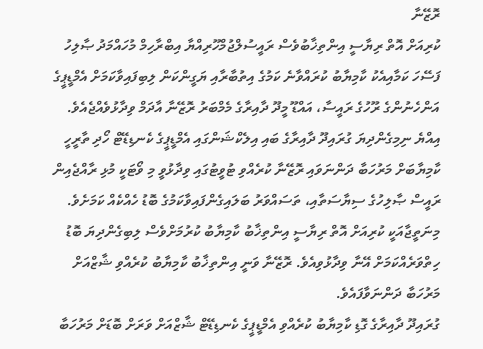ރޮޒޭނާ
ކުރިއަށް އޮތް ރިޔާސީ އިންތިޚާބުވެސް ރައީސުލްޖުމްހޫރިއްޔާ އިބްރާހިމް މުހައްމަދު ޞާލިހު ފަސޭހަ ކަމާއިއެކު ކާމިޔާބު ކުރައްވާނެ ކަމުގެ އިތުބާރާއި ޔަގީންކަން ލިބިފައިވާކަމަށް އެމްޑީޕީގެ އަންހެނުންގެ ރޫހުގެ ރައީސާ، އައްޑޫ މީދޫ ދާއިރާގެ މެމްބަރު ރޮޒޭނާ އާދަމް ވިދާޅުވެއްޖެއެވެ.
އިއްޔެ ނިމިގެންދިޔަ ގުރައިދޫ ދާއިރާގެ ބައި އިލެކްޝަންގައި އެމްޑީޕީގެ ކެނޑިޑޭޓް ހޯދި ތާރީހީ ކާމިޔާބަށް މަރުހަބާ ދަންނަވައި ރޮޒޭނާ ކުރެއްވި ޓުވީޓުގައި ވިދާޅުވީ މި ވޯޓަކީ މުޅި ރާއްޖެއިން ރައީސް ޞާލިހުގެ ސިޔާސަތާއި، ތަސައްވަރު ބަލައިގެންފައިވާކަމުގެ ބޮޑު ހެއްކެއް ކަމަށެވެ. މިނަތީޖާއަކީ ކުރިއަށް އޮތް ރިޔާސީ އިންތިޚާބު ކާމިޔާބު ކުރުމަށްވެސް ލިބިގެންދިޔަ ބޮޑު ހިތްވަރެއްކަމަށް އޭނާ ވިދާޅުވިއެވެ. ރޮޒޭނާ ވަނީ އިންތިޚާބު ކާމިޔާބު ކުރެއްވި ޝާޒްއަށް މަރުހަބާ ދަންނަވާފައެވެ.
ގުރައިދޫ ދާއިރާގެ ގޮޑި ކާމިޔާބު ކުރެއްވި އެމްޑީޕީގެ ކެނޑިޑޭޓް ޝާޒްއަށް ވަރަށް ބޮޑަށް މަރުހަބާ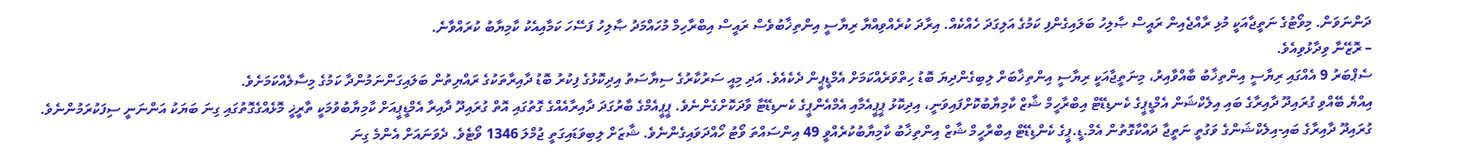ދަންނަވަން. މިވޯޓުގެ ނަތީޖާއަކީ މުޅި ރާއްޖެއިން ރައީސް ޞާލިހު ބަލައިގެންފި ކަމުގެ އަލިގަދަ ހެއްކެއް. އިރާދަ ކުރެއްވިއްޔާ ރިޔާސީ އިންތިޚާބުވެސް ރައީސް އިބްރާހިމް މުހައްމަދު ޞާލިހު ފަސޭހަ ކަމާއިއެކު ކާމިޔާބު ކުރައްވާނެ.
– ރޮޒޭނާ ވިދާޅުވިއެވެ.
ސެޕްބަރު 9 އެއްގައި ރިޔާސީ އިންތިޚާބު ބާއްވާއިރު، މިނަތީޖާއަކީ ރިޔާސީ އިންތިޚާބަށް ލިބިގެންދިޔަ ބޮޑު ހިތްވަރެއްކަމަށް އެމްޑީޕީން ދެކެއެވެ. އަދި މިއީ ސަރުކާރުގެ ސިޔާސަތު އިދިކޮޅުގެ ފިކުރު ބޮޑު ދާއިރާތަކުގެ ރައްޔިތުން ބަލައިގަންނަމުންދާ ކަމުގެ މިސާލެއްކަމަށެވެ.
އިއްޔެ ބޭއްވި ގުރައިދޫ ދާއިރާގެ ބައި އިލެކްޝަން އެމްޑީޕީގެ ކެނޑިޑޭޓް އިބްރާހީމް ޝާޒް ކާމިޔާބުކޮށްފައިވަނީ، އިދިކޮޅު ޕީޕީއެމާއި އެމްއެންޕީގެ ކެނޑިޑޭޓާ ވާދަކޮށްގެންނެވެ. ޕީޕީއެމްގެ ބާރުގަދަ ދާއިރާއެއްގެ ގޮތުގައި އޮތް ގުރައިދޫ ދާއިރާ އެމްޑީޕީއަށް ކާމިޔާބުވުމަކީ ތާރީޚީ މޮޅެއްގެގޮތުގައި ގިނަ ބަޔަކު އަންނަނީ ސިފަކުރަމުންނެވެ.
ގުރައިދޫ ދާއިރާގެ ބައި-އިލެކްޝަންގެ ވަގުތީ ނަތީޖާ ދައްކާގޮތުން އެމް.ޑީ.ޕީގެ ކެންޑިޑޭޓް އިބްރާހީމް ޝާޒް އިންތިޚާބު ކާމިޔާބުކުރެއްވީ 49 އިންސައްތަ ވޯޓު ހޯއްދަވައިގެންނެވެ. ޝާޒަށް ލިބިވަޑައިގަތީ ޖުމްލަ 1346 ވޯޓެވެ. ދެވަނައަށް އެންމެ ގިނަ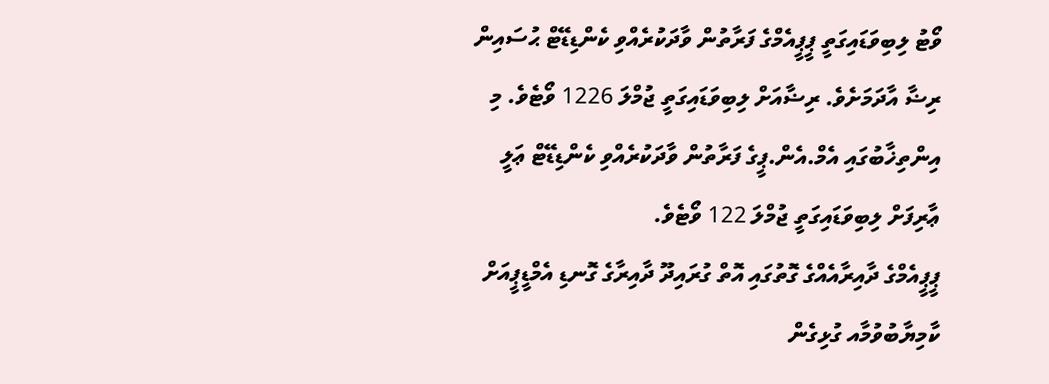ވޯޓު ލިބިވަޑައިގަތީ ޕީޕީއެމްގެ ފަރާތުން ވާދަކުރެއްވި ކެންޑިޑޭޓް ޙުސައިން ރިޟާ އާދަމަށެވެ. ރިޟާއަށް ލިބިވަޑައިގަތީ ޖުމްލަ 1226 ވޯޓެވެ. މި އިންތިޚާބުގައި އެމް.އެން.ޕީގެ ފަރާތުން ވާދަކުރެއްވި ކެންޑިޑޭޓް ޢަލީ ޢާރިފަށް ލިބިވަޑައިގަތީ ޖުމްލަ 122 ވޯޓެވެ.
ޕީޕީއެމްގެ ދާއިރާއެއްގެ ގޮތުގައި އޮތް ގުރައިދޫ ދާއިރާގެ ގޮނޑި އެމްޑީޕީއަށް ކާމިޔާބުވުމާއ ގުޅިގެން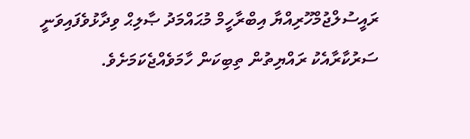ރައީސުލްޖުމްހޫރިއްޔާ އިބްރާހީމް މުޙައްމަދު ޞާލިޙް ވިދާޅުވެފައިވަނީ ސަރުކާރާއެކު ރައްޔިތުން ތިބިކަން ހާމަވެއްޖެކަމަށެވެ.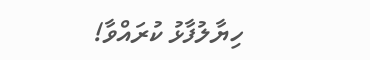ހިޔާލުފާޅު ކުރައްވާ!